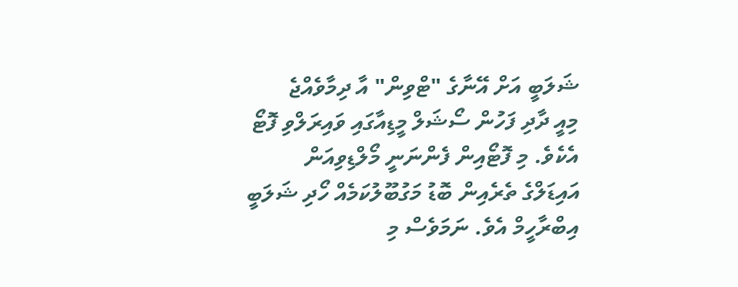ޝަލަބީ އަށް އޭނާގެ "ޓްވިން" އާ ދިމާވެއްޖެ
މިއީ ދާދި ފަހުން ސޯޝަލް މީޑިއާގައި ވައިރަލްވި ފޮޓޯ އެކެވެ. މި ފޮޓޯއިން ފެންނަނީ މޯލްޑިވިއަން އައިޑަލްގެ ތެރެއިން ބޮޑު މަގުބޫލުކަމެއް ހޯދި ޝަލަބީ އިބްރާހީމް އެވެ. ނަމަވެސް މި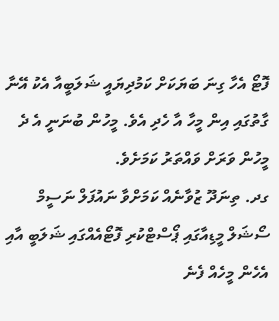ފޮޓޯ އެހާ ގިނަ ބަޔަކަށް ކަމުދިޔައީ ޝަލަބީއާ އެކު އޭނާ ގާތުގައި އިން މީހާ އާ ހެދި އެވެ. މީހުން ބުނަނީ އެ ދެ މީހުން ވަރަށް ވައްތަރު ކަމަށެވެ.
ގދ. ތިނަދޫ ޒުވާނެއް ކަމަށްވާ ނައުފަލް ނަސީމް ސޯޝަލް މީޑިއާގައި ޕޯސްޓްކުރި ފޮޓޯއެއްގައި ޝަލަބީ އާއި އެހެން މީހެއް ފެނެ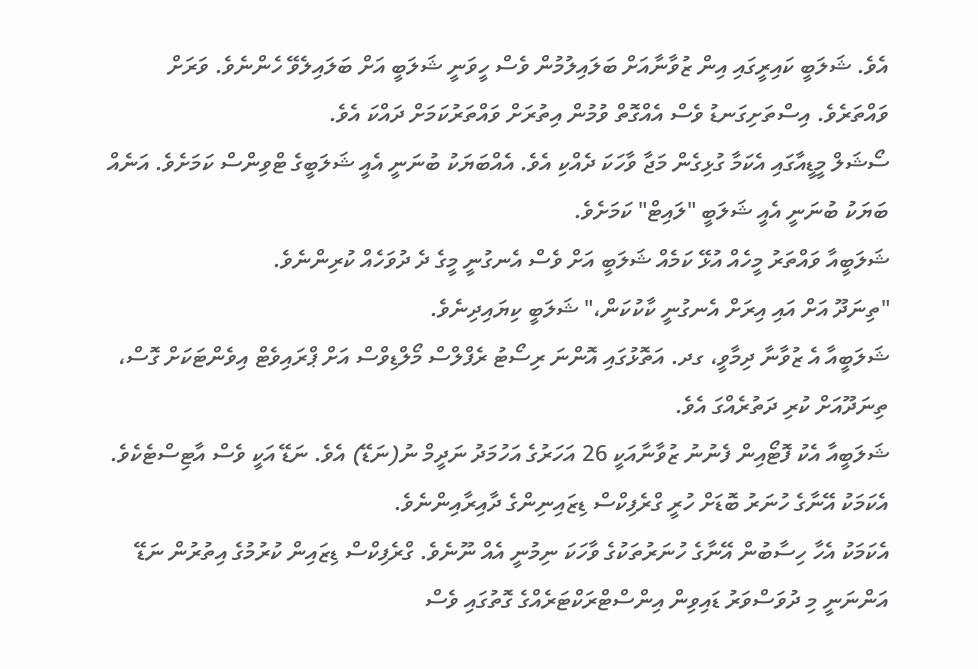އެވެ. ޝަލަބީ ކައިރީގައި އިން ޒުވާނާއަށް ބަލައިލުމުން ވެސް ހީވަނީ ޝަލަބީ އަށް ބަލައިލެވޭ ހެންނެވެ. ވަރަށް ވައްތަރެވެ. އިސްތަށިގަނޑު ވެސް އެއްގޮތް ވުމުން އިތުރަށް ވައްތަރުކަމަށް ދައްކަ އެވެ.
ސޯޝަލް މީޑީއާގައި އެކަމާ ގުޅިގެން މަޖާ ވާހަކަ ދެއްކި އެވެ. އެއްބަޔަކު ބުނަނީ އެއީ ޝަލަބީގެ ޓްވިންސް ކަމަށެވެ. އަނެއް ބަޔަކު ބުނަނީ އެއީ ޝަލަބީ "ލައިޓް" ކަމަށެވެ.
ޝަލަބީއާ ވައްތަރު މީހެއް އުޅޭ ކަމެއް ޝަލަބީ އަށް ވެސް އެނގުނީ މީގެ ދެ ދުވަހެއް ކުރިންނެވެ.
"ތިނަދޫ އަށް އައި އިރަށް އެނގުނީ ކާކުކަން،" ޝަލަބީ ކިޔައިދިނެވެ.
ޝަލަބީއާ އެ ޒުވާނާ ދިމާވީ، ގދ. އަތޮޅުގައި އޮންނަ ރިސޯޓު ރެފްލްސް މޯލްޑިވްސް އަށް ޕްރައިވެޓް އިވެންޓަކަށް ގޮސް، ތިނަދޫއަށް ކުރި ދަތުރެއްގަ އެވެ.
ޝަލަބީއާ އެކު ފޮޓޯއިން ފެނުނު ޒުވާނާއަކީ 26 އަހަރުގެ އަހުމަދު ނަދީމް ނު(ނަޑޭ) އެވެ. ނަޑޭ އަކީ ވެސް އާޓިސްޓެކެވެ. އެކަމަކު އޭނާގެ ހުނަރު ބޮޑަށް ހުރީ ގްރެފިކްސް ޑިޒައިނިންގެ ދާއިރާއިންނެވެ.
އެކަމަކު އެހާ ހިސާބުން އޭނާގެ ހުނަރުތަކުގެ ވާހަކަ ނިމުނީ އެއް ނޫނެވެ. ގްރެފިކްސް ޑިޒައިން ކުރުމުގެ އިތުރުން ނަޑޭ އަންނަނީ މި ދުވަސްވަރު ޑައިވިން އިންސްޓްރަކްޓަރެއްގެ ގޮތުގައި ވެސް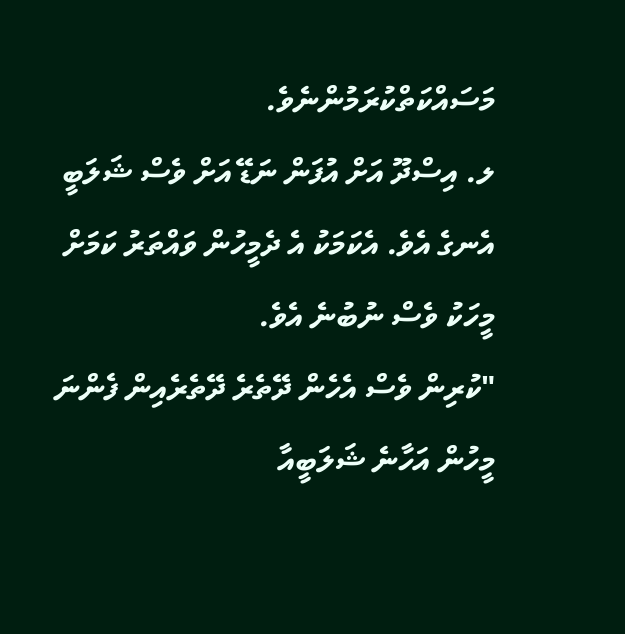މަސައްކަތްކުރަމުންނެވެ.
ލ. އިސްދޫ އަށް އުފަން ނަޑޭ އަށް ވެސް ޝަލަބީ އެނގެ އެވެ. އެކަމަކު އެ ދެމީހުން ވައްތަރު ކަމަށް މީހަކު ވެސް ނުބުނެ އެވެ.
"ކުރިން ވެސް އެހެން ދޭތެރެ ދޭތެރެއިން ފެންނަ މީހުން އަހާނެ ޝަލަބީއާ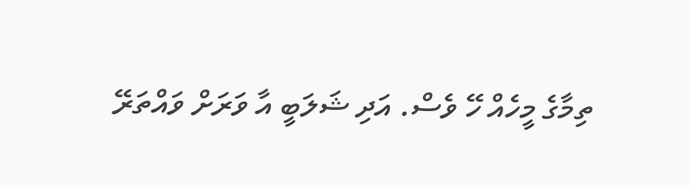ތިމާގެ މީހެއް ހޭ ވެސް. އަދި ޝަލަބީ އާ ވަރަށް ވައްތަރޭ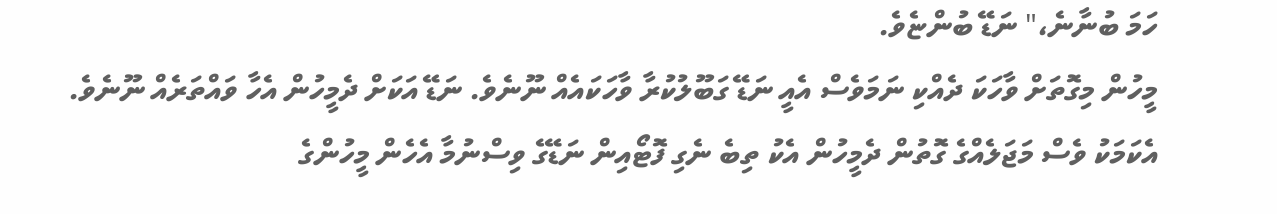ހަމަ ބުނާނެ،" ނަޑޭ ބުންޏެވެ.
މީހުން މިގޮތަށް ވާހަކަ ދެއްކި ނަމަވެސް އެއީ ނަޑޭ ގަބޫލުކުރާ ވާހަކައެއް ނޫނެވެ. ނަޑޭ އަކަށް ދެމީހުން އެހާ ވައްތަރެއް ނޫނެވެ. އެކަމަކު ވެސް މަޖަލެއްގެ ގޮތުން ދެމީހުން އެކު ތިބެ ނެގި ފޮޓޯއިން ނަޑޭގެ ވިސްނުމާ އެހެން މީހުންގެ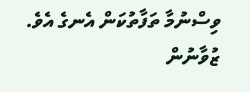ވިސްނުމާ ތަފާތުކަން އެނގެ އެވެ.
ޒުވާނުން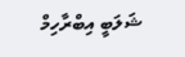ޝަލަބީ އިބްރާހިމް